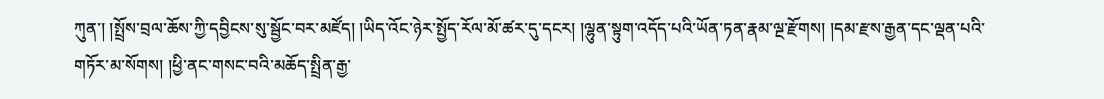ཀུན་། །སྤྲོས་བྲལ་ཆོས་ཀྱི་དབྱིངས་སུ་སྦྱོང་བར་མཛོད། །ཡིད་འོང་ཉེར་སྤྱོད་རོལ་མོ་ཚར་དུ་དངར། །ལྷུན་སྟུག་འདོད་པའི་ཡོན་ཏན་རྣམ་ལྔ་རྫོགས། །དམ་རྫས་རྒྱན་དང་ལྡན་པའི་གཏོར་མ་སོགས། །ཕྱི་ནང་གསང་བའི་མཆོད་སྤྲིན་རྒྱ་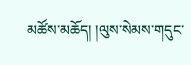མཚོས་མཆོད། །ལུས་སེམས་གདུང་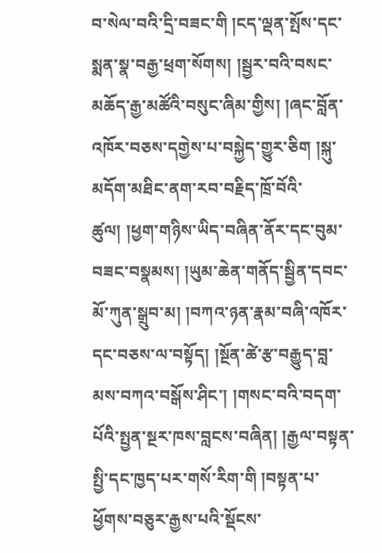བ་སེལ་བའི་དྲི་བཟང་གི །ངད་ལྡན་སྤོས་དང་སྨན་སྣ་བརྒྱ་ཕྲག་སོགས། །སྦྱར་བའི་བསང་མཆོད་རྒྱ་མཚོའི་བསུང་ཞིམ་གྱིས། །ཞང་བློན་འཁོར་བཅས་དགྱེས་པ་བསྐྱེད་གྱུར་ཅིག །སྐུ་མདོག་མཐིང་ནག་རབ་བརྗིད་ཁྲོ་བོའི་ཚུལ། །ཕྱག་གཉིས་ཡིད་བཞིན་ནོར་དང་བུམ་བཟང་བསྣམས། །ཡུམ་ཆེན་གནོད་སྦྱིན་དབང་མོ་ཀུན་སྒྲུབ་མ། །བཀའ་ཉན་རྣམ་བཞི་འཁོར་དང་བཅས་ལ་བསྟོད། །སྔོན་ཚེ་རྩ་བརྒྱུད་བླ་མས་བཀའ་བསྒོས་ཤིང་། །གསང་བའི་བདག་པོའི་སྤྱན་སྔར་ཁས་བླངས་བཞིན། །རྒྱལ་བསྟན་སྤྱི་དང་ཁྱད་པར་གསོ་རིག་གི །བསྟན་པ་ཕྱོགས་བཅུར་རྒྱས་པའི་སྡོངས་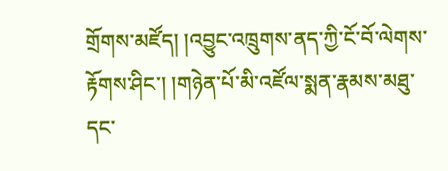གྲོགས་མཛོད། །འབྱུང་འཁྲུགས་ནད་ཀྱི་ངོ་བོ་ལེགས་རྟོགས་ཤིང་། །གཉེན་པོ་མི་འཛོལ་སྨན་རྣམས་མཐུ་དང་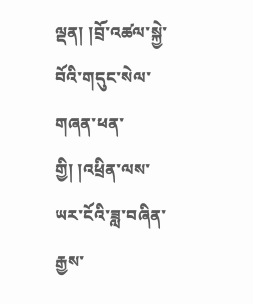ལྡན། །བྲོ་འཚལ་སྐྱེ་བོའི་གདུང་སེལ་གཞན་ཕན་གྱི། །འཕྲིན་ལས་ཡར་ངོའི་ཟླ་བཞིན་རྒྱས་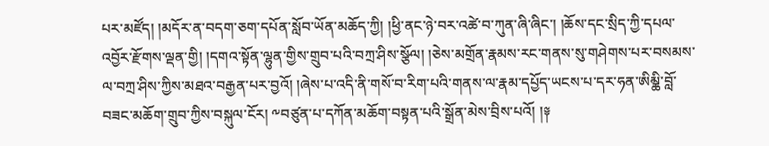པར་མཛོད། །མདོར་ན་བདག་ཅག་དཔོན་སློབ་ཡོན་མཆོད་ཀྱི། །ཕྱི་ནང་ཉེ་བར་འཚེ་བ་ཀུན་ཞི་ཞིང་། །ཆོས་དང་སྲིད་ཀྱི་དཔལ་འབྱོར་རྫོགས་ལྡན་གྱི། །དགའ་སྟོན་ལྷུན་གྱིས་གྲུབ་པའི་བཀྲ་ཤིས་སྩོལ། །ཅེས་མགྲོན་རྣམས་རང་གནས་སུ་གཤེགས་པར་བསམས་ལ་བཀྲ་ཤིས་ཀྱིས་མཐའ་བརྒྱན་པར་བྱའོ། །ཞེས་པ་འདི་ནི་གསོ་བ་རིག་པའི་གནས་ལ་རྣམ་དཔྱོད་ཡངས་པ་དར་ཧན་ཨིམྖི་བློ་བཟང་མཆོག་གྲུབ་ཀྱིས་བསྐུལ་ངོར། ༸བཙུན་པ་དཀོན་མཆོག་བསྟན་པའི་སྒྲོན་མེས་བྲིས་པའོ། །༈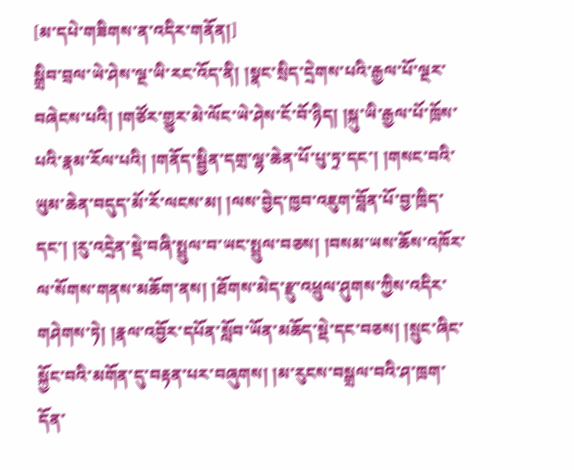[མ་དཔེ་གཟིགས་ན་འདིར་གནོན།]
སྒྲིབ་བྲལ་ཡེ་ཤེས་ལྔ་ཡི་རང་འོད་ནི། །སྣང་སྲིད་དྲེགས་པའི་རྒྱལ་པོ་ལྔར་བཞེངས་པའི། །གཙོར་གྱུར་མེ་ལོང་ཡེ་ཤེས་ངོ་བོ་ཉིད། །སྐུ་ཡི་རྒྱལ་པོ་ཁྲོས་པའི་རྣམ་རོལ་པའི། །གནོད་སྦྱིན་དགྲ་ལྷ་ཆེན་པོ་པུ་ཏྲ་དང་། །གསང་བའི་ཡུམ་ཆེན་བདུད་མོ་རོ་ལངས་མ། །ལས་བྱེད་ཁྱབ་འཇུག་བློན་པོ་བྱ་ཁྲིད་དང་། །རུ་འདྲེན་སྡེ་བཞི་སྤྲུལ་བ་ཡང་སྤྲུལ་བཅས། །བསམ་ཡས་ཆོས་འཁོར་ལ་སོགས་གནས་མཆོག་ནས། །ཐོགས་མེད་རྫུ་འཕྲུལ་ཤུགས་ཀྱིས་འདིར་གཤེགས་ཏེ། །རྣལ་འབྱོར་དཔོན་སློབ་ཡོན་མཆོད་སྡེ་དང་བཅས། །སྲུང་ཞིང་སྐྱོང་བའི་མགོན་དུ་བརྟན་པར་བཞུགས། །མ་རུངས་བསྒྲལ་བའི་ཤ་ཁྲག་དོན་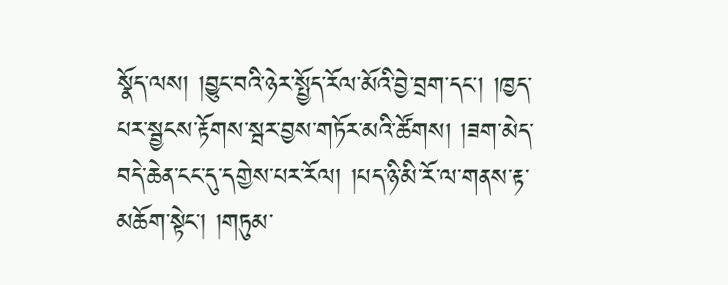སྣོད་ལས། །བྱུང་བའི་ཉེར་སྤྱོད་རོལ་མོའི་བྱེ་བྲག་དང་། །ཁྱད་པར་སྦྱངས་རྟོགས་སྦར་བྱས་གཏོར་མའི་ཚོགས། །ཟག་མེད་བདེ་ཆེན་ངང་དུ་དགྱེས་པར་རོལ། །པད་ཉི་མི་རོ་ལ་གནས་རྟ་མཆོག་སྟེང་། །གཏུམ་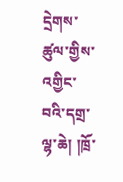དྲེགས་ཚུལ་གྱིས་འགྱིང་བའི་དགྲ་ལྷ་ཆེ། །ཁྲོ་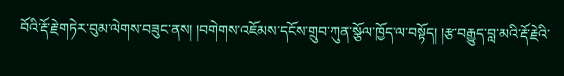བོའི་རྡོ་རྗེ་གཏེར་བུམ་ལེགས་བཟུང་ནས། །བགེགས་འཇོམས་དངོས་གྲུབ་ཀུན་སྩོལ་ཁྱོད་ལ་བསྟོད། །རྩ་བརྒྱུད་བླ་མའི་རྡོ་རྗེའི་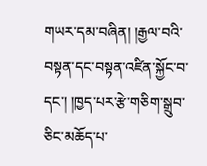གཡར་དམ་བཞིན། །རྒྱལ་བའི་བསྟན་དང་བསྟན་འཛིན་སྐྱོང་བ་དང་། །ཁྱད་པར་རྩེ་གཅིག་སྒྲུབ་ཅིང་མཆོད་པ་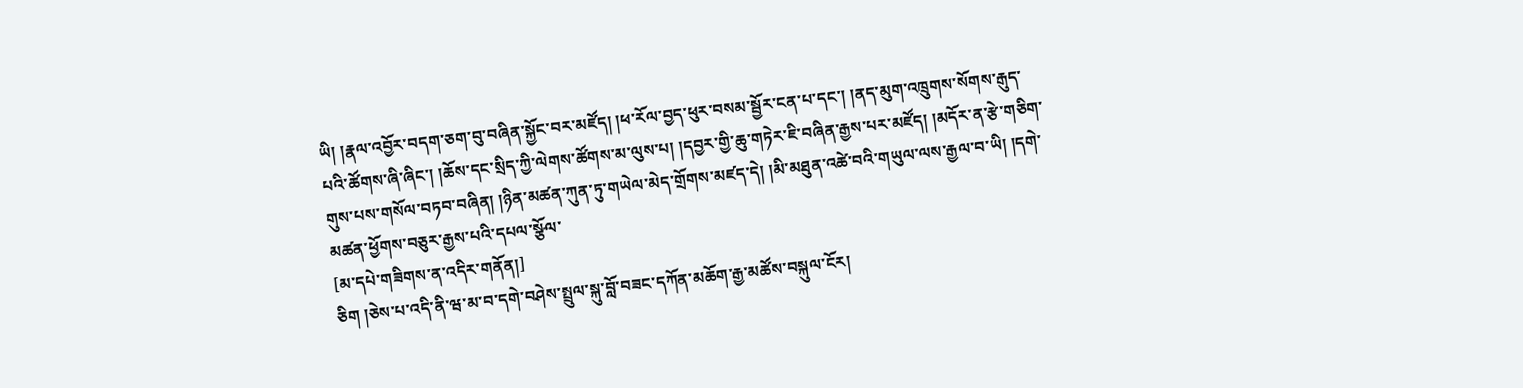ཡི། །རྣལ་འབྱོར་བདག་ཅག་བུ་བཞིན་སྐྱོང་བར་མཛོད། །ཕ་རོལ་བྱད་ཕུར་བསམ་སྦྱོར་ངན་པ་དང་། །ནད་མུག་འཁྲུགས་སོགས་རྒུད་པའི་ཚོགས་ཞི་ཞིང་། །ཆོས་དང་སྲིད་ཀྱི་ལེགས་ཚོགས་མ་ལུས་པ། །དབྱར་གྱི་ཆུ་གཏེར་ཇི་བཞིན་རྒྱས་པར་མཛོད། །མདོར་ན་རྩེ་གཅིག་གུས་པས་གསོལ་བཏབ་བཞིན། །ཉིན་མཚན་ཀུན་ཏུ་གཡེལ་མེད་གྲོགས་མཛད་དེ། །མི་མཐུན་འཚེ་བའི་གཡུལ་ལས་རྒྱལ་བ་ཡི། །དགེ་མཚན་ཕྱོགས་བཅུར་རྒྱས་པའི་དཔལ་སྩོལ་
[མ་དཔེ་གཟིགས་ན་འདིར་གནོན།]
ཅིག །ཅེས་པ་འདི་ནི་ཝ་མ་བ་དགེ་བཤེས་སྤྲུལ་སྐུ་བློ་བཟང་དཀོན་མཆོག་རྒྱ་མཚོས་བསྐུལ་ངོར།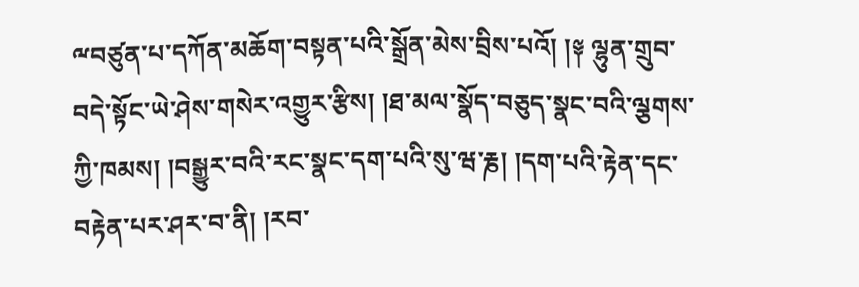ྋབཙུན་པ་དཀོན་མཆོག་བསྟན་པའི་སྒྲོན་མེས་བྲིས་པའོ། །༈ ལྷུན་གྲུབ་བདེ་སྟོང་ཡེ་ཤེས་གསེར་འགྱུར་རྩིས། །ཐ་མལ་སྣོད་བཅུད་སྣང་བའི་ལྕགས་ཀྱི་ཁམས། །བསྒྱུར་བའི་རང་སྣང་དག་པའི་སུ་ཝ་རྞ། །དག་པའི་རྟེན་དང་བརྟེན་པར་ཤར་བ་ནི། །རབ་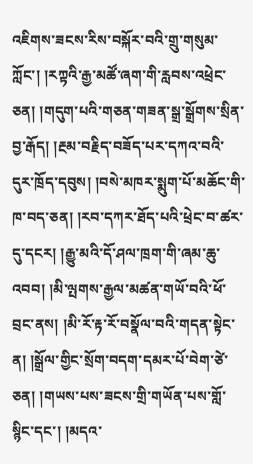འཇིགས་ཟངས་རིས་བསྐོར་བའི་གྲུ་གསུམ་ཀློང་། །རཀྟའི་རྒྱ་མཚོ་ཞག་གི་རླབས་འཕྲེང་ཅན། །གདུག་པའི་གཅན་གཟན་སྒྲ་སྒྲོགས་སྲིན་བྱ་རྒོད། །རྔམ་བརྗིད་བཟོད་པར་དཀའ་བའི་དུར་ཁྲོད་དབུས། །བསེ་མཁར་སྨུག་པོ་མཆོང་གི་ཁ་བད་ཅན། །རབ་དཀར་ཐོད་པའི་ཕྲེང་བ་ཚར་དུ་དངར། །རྒྱུ་མའི་དོ་ཤལ་ཁྲག་གི་ཞམ་ཆུ་འབབ། །མི་ལྤགས་རྒྱལ་མཚན་གཡོ་བའི་ཕོ་བྲང་ནས། །མི་རོ་རྟ་རོ་བསྣོལ་བའི་གདན་སྟེང་ན། །སྒྲོལ་གྱིང་སྲོག་བདག་དམར་པོ་བེག་ཙེ་ཅན། །གཡས་པས་ཟངས་གྲི་གཡོན་པས་གློ་སྙིང་དང་། །མདའ་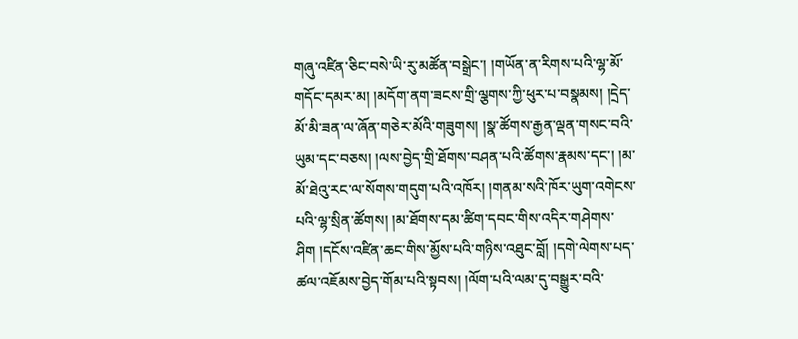གཞུ་འཛིན་ཅིང་བསེ་ཡི་རུ་མཚོན་བསྒྲེང་། །གཡོན་ན་རིགས་པའི་ལྷ་མོ་གདོང་དམར་མ། །མདོག་ནག་ཟངས་གྲི་ལྕགས་ཀྱི་ཕུར་པ་བསྣམས། །དྲེད་མོ་མི་ཟན་ལ་ཞོན་གཅེར་མོའི་གཟུགས། །སྣ་ཚོགས་རྒྱན་ལྡན་གསང་བའི་ཡུམ་དང་བཅས། །ལས་བྱེད་གྲི་ཐོགས་བཤན་པའི་ཚོགས་རྣམས་དང་། །མ་མོ་ཐེའུ་རང་ལ་སོགས་གདུག་པའི་འཁོར། །གནམ་སའི་ཁོར་ཡུག་འགེངས་པའི་ལྷ་སྲིན་ཚོགས། །མ་ཐོགས་དམ་ཚིག་དབང་གིས་འདིར་གཤེགས་ཤིག །དངོས་འཛིན་ཆང་གིས་མྱོས་པའི་གཉིས་འཐུང་བློ། །དགེ་ལེགས་པད་ཚལ་འཇོམས་བྱེད་གོམ་པའི་སྟབས། །ལོག་པའི་ལམ་དུ་བསྒྱུར་བའི་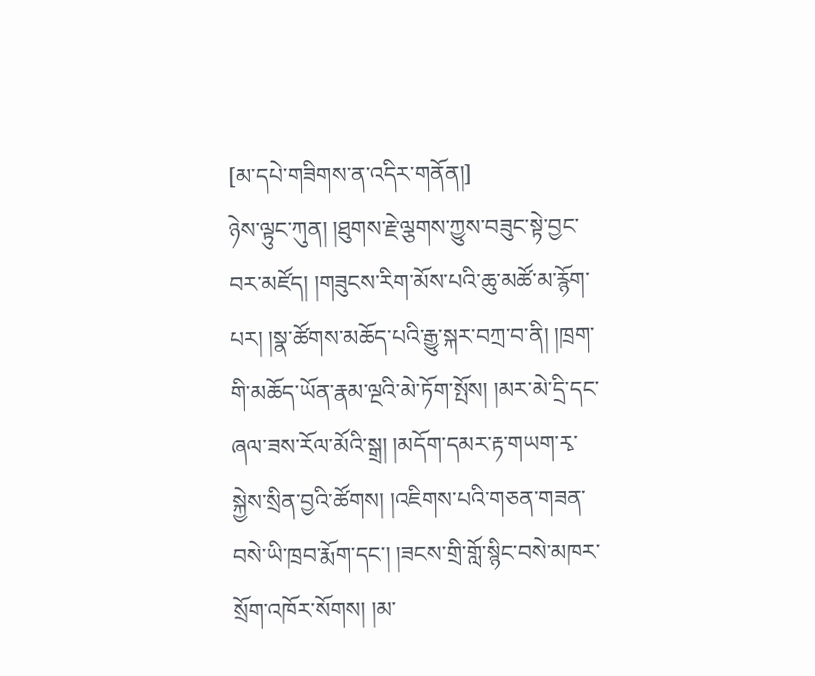[མ་དཔེ་གཟིགས་ན་འདིར་གནོན།]
ཉེས་ལྟུང་ཀུན། །ཐུགས་རྗེ་ལྕགས་ཀྱུས་བཟུང་སྟེ་བྱང་བར་མཛོད། །གཟུངས་རིག་མོས་པའི་ཆུ་མཚོ་མ་རྙོག་པར། །སྣ་ཚོགས་མཆོད་པའི་རྒྱུ་སྐར་བཀྲ་བ་ནི། །ཁྲག་གི་མཆོད་ཡོན་རྣམ་ལྔའི་མེ་ཏོག་སྤོས། །མར་མེ་དྲི་དང་ཞལ་ཟས་རོལ་མོའི་སྒྲ། །མདོག་དམར་རྟ་གཡག་རྭ་སྐྱེས་སྲིན་བྱའི་ཚོགས། །འཇིགས་པའི་གཅན་གཟན་བསེ་ཡི་ཁྲབ་རྨོག་དང་། །ཟངས་གྲི་གློ་སྙིང་བསེ་མཁར་སྲོག་འཁོར་སོགས། །མ་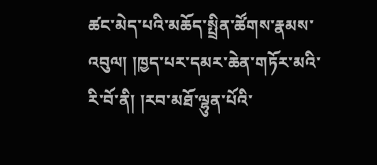ཚང་མེད་པའི་མཆོད་སྤྲིན་ཚོགས་རྣམས་འབུལ། །ཁྱད་པར་དམར་ཆེན་གཏོར་མའི་རི་བོ་ནི། །རབ་མཐོ་ལྷུན་པོའི་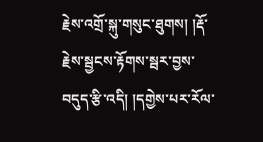རྗེས་འགྲོ་སྐུ་གསུང་ཐུགས། །རྡོ་རྗེས་སྦྱངས་རྟོགས་སྦར་བྱས་བདུད་རྩི་འདི། །དགྱེས་པར་རོལ་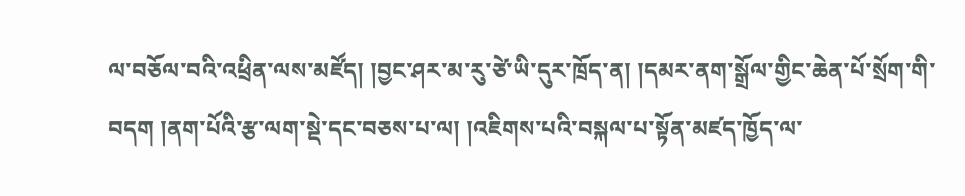ལ་བཅོལ་བའི་འཕྲིན་ལས་མཛོད། །བྱང་ཤར་མ་རུ་ཙེ་ཡི་དུར་ཁྲོད་ན། །དམར་ནག་སྒྲོལ་གྱིང་ཆེན་པོ་སྲོག་གི་བདག །ནག་པོའི་རྩ་ལག་སྡེ་དང་བཅས་པ་ལ། །འཇིགས་པའི་བསྐལ་པ་སྟོན་མཛད་ཁྱོད་ལ་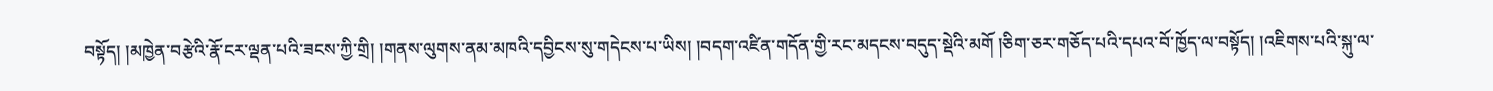བསྟོད། །མཁྱེན་བརྩེའི་རྣོ་ངར་ལྡན་པའི་ཟངས་ཀྱི་གྲི། །གནས་ལུགས་ནམ་མཁའི་དབྱིངས་སུ་གདེངས་པ་ཡིས། །བདག་འཛིན་གདོན་གྱི་རང་མདངས་བདུད་སྡེའི་མགོ །ཅིག་ཅར་གཅོད་པའི་དཔའ་བོ་ཁྱོད་ལ་བསྟོད། །འཇིགས་པའི་སྐུ་ལ་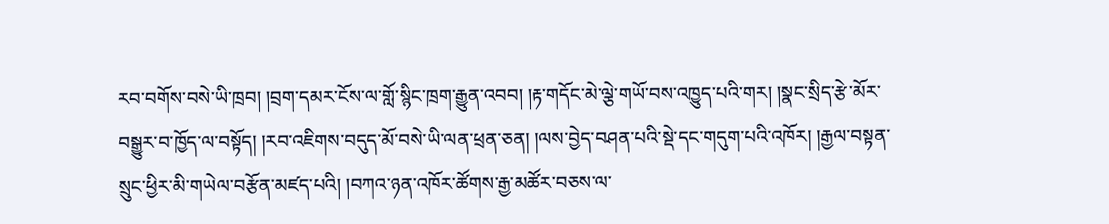རབ་བགོས་བསེ་ཡི་ཁྲབ། །བྲག་དམར་ངོས་ལ་གློ་སྙིང་ཁྲག་རྒྱུན་འབབ། །རྟ་གདོང་མེ་ལྕེ་གཡོ་བས་འཁྱུད་པའི་གར། །སྣང་སྲིད་རྩེ་མོར་བསྒྱུར་བ་ཁྱོད་ལ་བསྟོད། །རབ་འཇིགས་བདུད་མོ་བསེ་ཡི་ལན་ཕྲན་ཅན། །ལས་བྱེད་བཤན་པའི་སྡེ་དང་གདུག་པའི་འཁོར། །རྒྱལ་བསྟན་སྲུང་ཕྱིར་མི་གཡེལ་བརྩོན་མཛད་པའི། །བཀའ་ཉན་འཁོར་ཚོགས་རྒྱ་མཚོར་བཅས་ལ་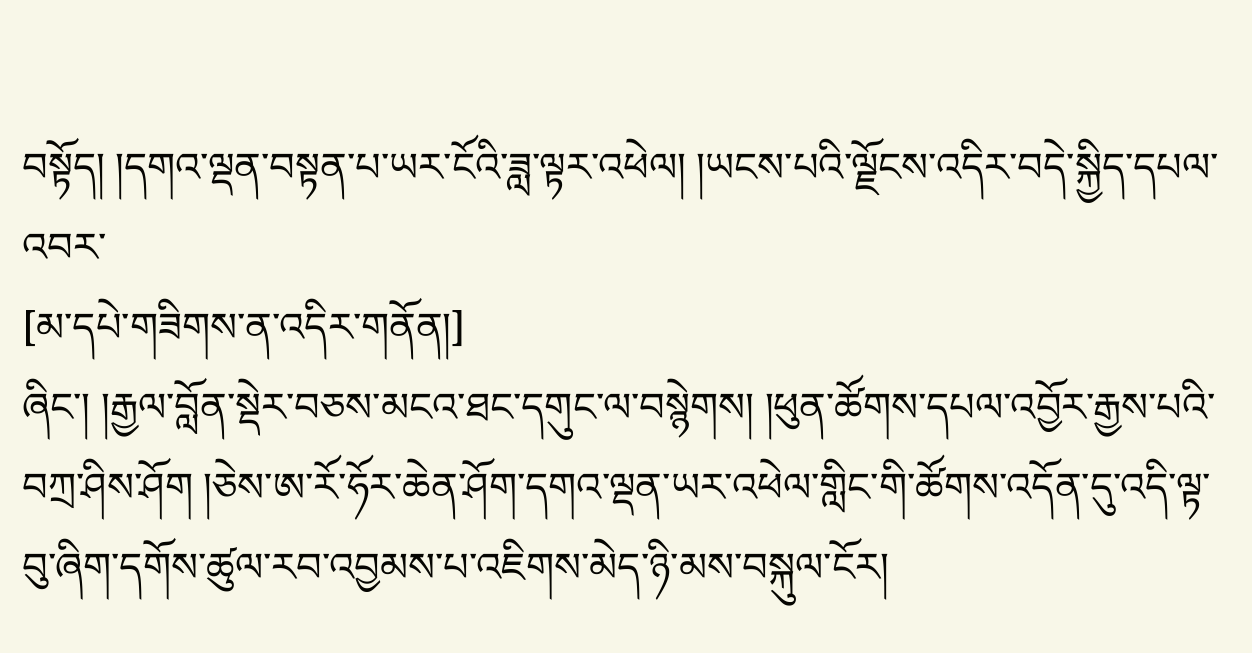བསྟོད། །དགའ་ལྡན་བསྟན་པ་ཡར་ངོའི་ཟླ་ལྟར་འཕེལ། །ཡངས་པའི་ལྗོངས་འདིར་བདེ་སྐྱིད་དཔལ་འབར་
[མ་དཔེ་གཟིགས་ན་འདིར་གནོན།]
ཞིང་། །རྒྱལ་བློན་སྡེར་བཅས་མངའ་ཐང་དགུང་ལ་བསྙེགས། །ཕུན་ཚོགས་དཔལ་འབྱོར་རྒྱས་པའི་བཀྲ་ཤིས་ཤོག །ཅེས་ཨ་རོ་ཧོར་ཆེན་ཤོག་དགའ་ལྡན་ཡར་འཕེལ་གླིང་གི་ཚོགས་འདོན་དུ་འདི་ལྟ་བུ་ཞིག་དགོས་ཚུལ་རབ་འབྱམས་པ་འཇིགས་མེད་ཉི་མས་བསྐུལ་ངོར།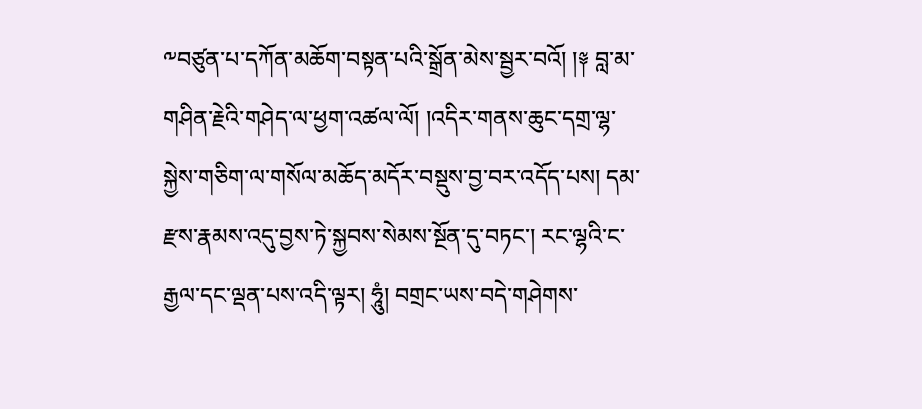༸བཙུན་པ་དཀོན་མཆོག་བསྟན་པའི་སྒྲོན་མེས་སྦྱར་བའོ། །༈ བླ་མ་གཤིན་རྗེའི་གཤེད་ལ་ཕྱག་འཚལ་ལོ། །འདིར་གནས་ཆུང་དགྲ་ལྷ་སྐྱེས་གཅིག་ལ་གསོལ་མཆོད་མདོར་བསྡུས་བྱ་བར་འདོད་པས། དམ་རྫས་རྣམས་འདུ་བྱས་ཏེ་སྐྱབས་སེམས་སྔོན་དུ་བཏང་། རང་ལྷའི་ང་རྒྱལ་དང་ལྡན་པས་འདི་ལྟར། ཧཱུཾ། བགྲང་ཡས་བདེ་གཤེགས་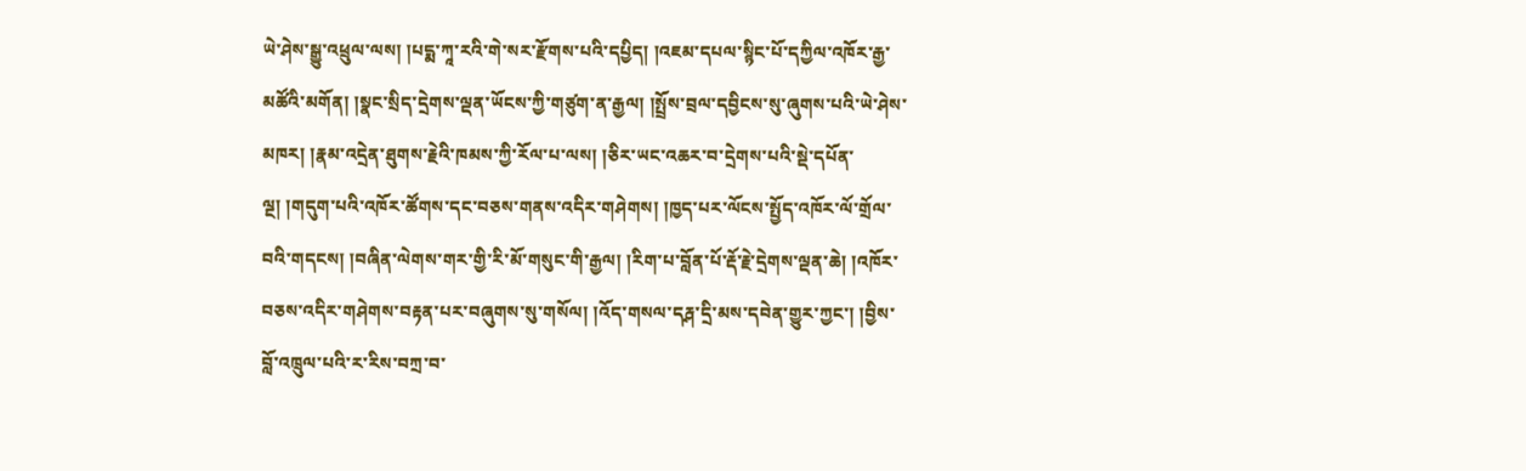ཡེ་ཤེས་སྒྱུ་འཕྲུལ་ལས། །པདྨ་ཀཱ་རའི་གེ་སར་རྫོགས་པའི་དཔྱིད། །འཇམ་དཔལ་སྙིང་པོ་དཀྱིལ་འཁོར་རྒྱ་མཚོའི་མགོན། །སྣང་སྲིད་དྲེགས་ལྡན་ཡོངས་ཀྱི་གཙུག་ན་རྒྱལ། །སྤྲོས་བྲལ་དབྱིངས་སུ་ཞུགས་པའི་ཡེ་ཤེས་མཁར། །རྣམ་འདྲེན་ཐུགས་རྗེའི་ཁམས་ཀྱི་རོལ་པ་ལས། །ཅིར་ཡང་འཆར་བ་དྲེགས་པའི་སྡེ་དཔོན་ལྔ། །གདུག་པའི་འཁོར་ཚོགས་དང་བཅས་གནས་འདིར་གཤེགས། །ཁྱད་པར་ལོངས་སྤྱོད་འཁོར་ལོ་གྲོལ་བའི་གདངས། །བཞིན་ལེགས་གར་གྱི་རི་མོ་གསུང་གི་རྒྱལ། །རིག་པ་བློན་པོ་རྡོ་རྗེ་དྲེགས་ལྡན་ཆེ། །འཁོར་བཅས་འདིར་གཤེགས་བརྟན་པར་བཞུགས་སུ་གསོལ། །འོད་གསལ་དརྴ་དྲི་མས་དབེན་གྱུར་ཀྱང་། །བྱིས་བློ་འཁྲུལ་པའི་ར་རིས་བཀྲ་བ་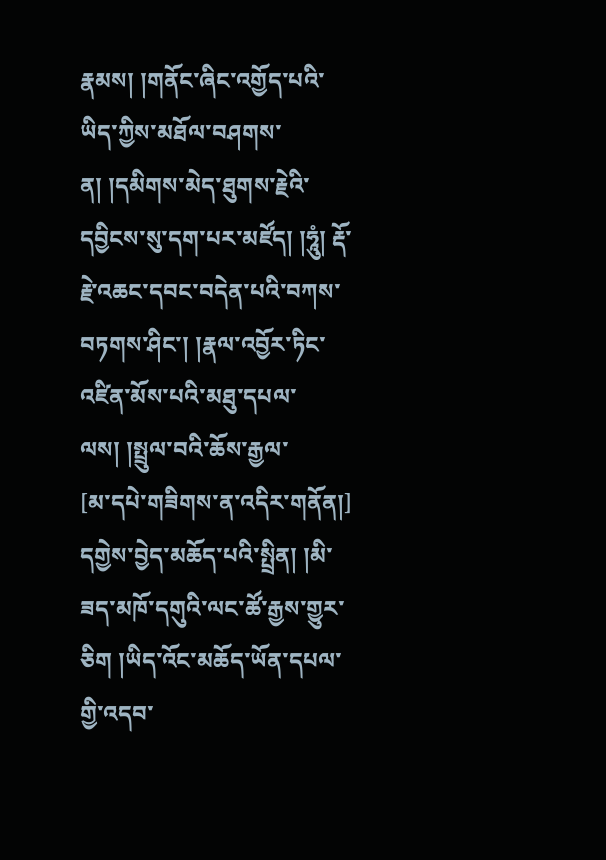རྣམས། །གནོང་ཞིང་འགྱོད་པའི་ཡིད་ཀྱིས་མཐོལ་བཤགས་ན། །དམིགས་མེད་ཐུགས་རྗེའི་དབྱིངས་སུ་དག་པར་མཛོད། །ཧཱུཾ། རྡོ་རྗེ་འཆང་དབང་བདེན་པའི་བཀས་བཏགས་ཤིང་། །རྣལ་འབྱོར་ཏིང་འཛིན་མོས་པའི་མཐུ་དཔལ་ལས། །སྤྲུལ་བའི་ཆོས་རྒྱལ་
[མ་དཔེ་གཟིགས་ན་འདིར་གནོན།]
དགྱེས་བྱེད་མཆོད་པའི་སྤྲིན། །མི་ཟད་མཁོ་དགུའི་ལང་ཚོ་རྒྱས་གྱུར་ཅིག །ཡིད་འོང་མཆོད་ཡོན་དཔལ་གྱི་འདབ་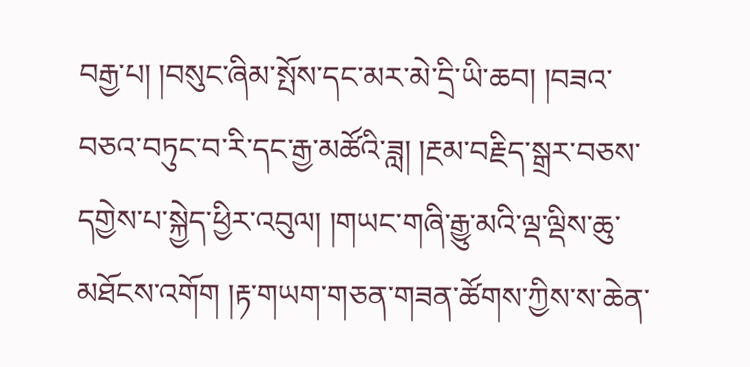བརྒྱ་པ། །བསུང་ཞིམ་སྤོས་དང་མར་མེ་དྲི་ཡི་ཆབ། །བཟའ་བཅའ་བཏུང་བ་རི་དང་རྒྱ་མཚོའི་ཟླ། །རྔམ་བརྗིད་སྒྲར་བཅས་དགྱེས་པ་སྐྱེད་ཕྱིར་འབུལ། །གཡང་གཞི་རྒྱུ་མའི་ལྡ་ལྡིས་ཆུ་མཐོངས་འགོག །རྟ་གཡག་གཅན་གཟན་ཚོགས་ཀྱིས་ས་ཆེན་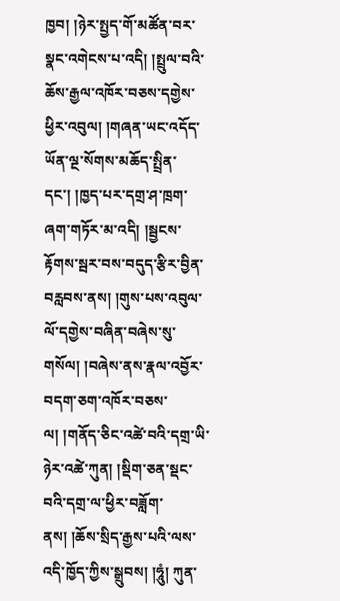ཁྱབ། །ཉེར་སྤྱད་གོ་མཚོན་བར་སྣང་འགེངས་པ་འདི། །སྤྲུལ་བའི་ཆོས་རྒྱལ་འཁོར་བཅས་དགྱེས་ཕྱིར་འབུལ། །གཞན་ཡང་འདོད་ཡོན་ལྔ་སོགས་མཆོད་སྤྲིན་དང་། །ཁྱད་པར་དགྲ་ཤ་ཁྲག་ཞག་གཏོར་མ་འདི། །སྦྱངས་རྟོགས་སྦར་བས་བདུད་རྩིར་བྱིན་བརླབས་ནས། །གུས་པས་འབུལ་ལོ་དགྱེས་བཞིན་བཞེས་སུ་གསོལ། །བཞེས་ནས་རྣལ་འབྱོར་བདག་ཅག་འཁོར་བཅས་ལ། །གནོད་ཅིང་འཚེ་བའི་དགྲ་ཡི་ཉེར་འཚེ་ཀུན། །སྡིག་ཅན་སྡང་བའི་དགྲ་ལ་ཕྱིར་བཟློག་ནས། །ཆོས་སྲིད་རྒྱས་པའི་ལས་འདི་ཁྱོད་ཀྱིས་སྒྲུབས། །ཧཱུཾ། ཀུན་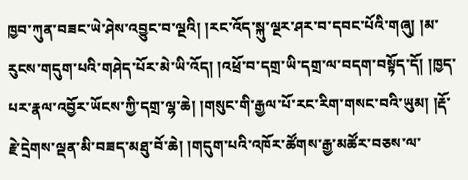ཁྱབ་ཀུན་བཟང་ཡེ་ཤེས་འབྱུང་བ་ལྔའི། །རང་འོད་སྐུ་ལྔར་ཤར་བ་དབང་པོའི་གཞུ། །མ་རུངས་གདུག་པའི་གཤེད་པོར་མེ་ཡི་འོད། །འཕྲོ་བ་དགྲ་ཡི་དགྲ་ལ་བདག་བསྟོད་དོ། །ཁྱད་པར་རྣལ་འབྱོར་ཡོངས་ཀྱི་དགྲ་ལྷ་ཆེ། །གསུང་གི་རྒྱལ་པོ་རང་རིག་གསང་བའི་ཡུམ། །རྡོ་རྗེ་དྲེགས་ལྡན་མི་བཟད་མཐུ་བོ་ཆེ། །གདུག་པའི་འཁོར་ཚོགས་རྒྱ་མཚོར་བཅས་ལ་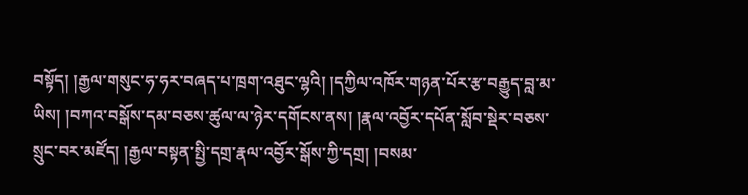བསྟོད། །རྒྱལ་གསུང་ཧ་ཧར་བཞད་པ་ཁྲག་འཐུང་ལྷའི། །དཀྱིལ་འཁོར་གཉན་པོར་རྩ་བརྒྱུད་བླ་མ་ཡིས། །བཀའ་བསྒོས་དམ་བཅས་ཚུལ་ལ་ཉེར་དགོངས་ནས། །རྣལ་འབྱོར་དཔོན་སློབ་སྡེར་བཅས་སྲུང་བར་མཛོད། །རྒྱལ་བསྟན་སྤྱི་དགྲ་རྣལ་འབྱོར་སྒོས་ཀྱི་དགྲ། །བསམ་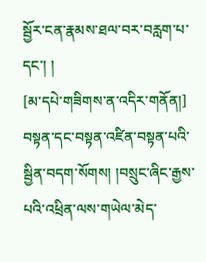སྦྱོར་ངན་རྣམས་ཐལ་བར་བརླག་པ་དང་། །
[མ་དཔེ་གཟིགས་ན་འདིར་གནོན།]
བསྟན་དང་བསྟན་འཛིན་བསྟན་པའི་སྦྱིན་བདག་སོགས། །བསྲུང་ཞིང་རྒྱས་པའི་འཕྲིན་ལས་གཡེལ་མེད་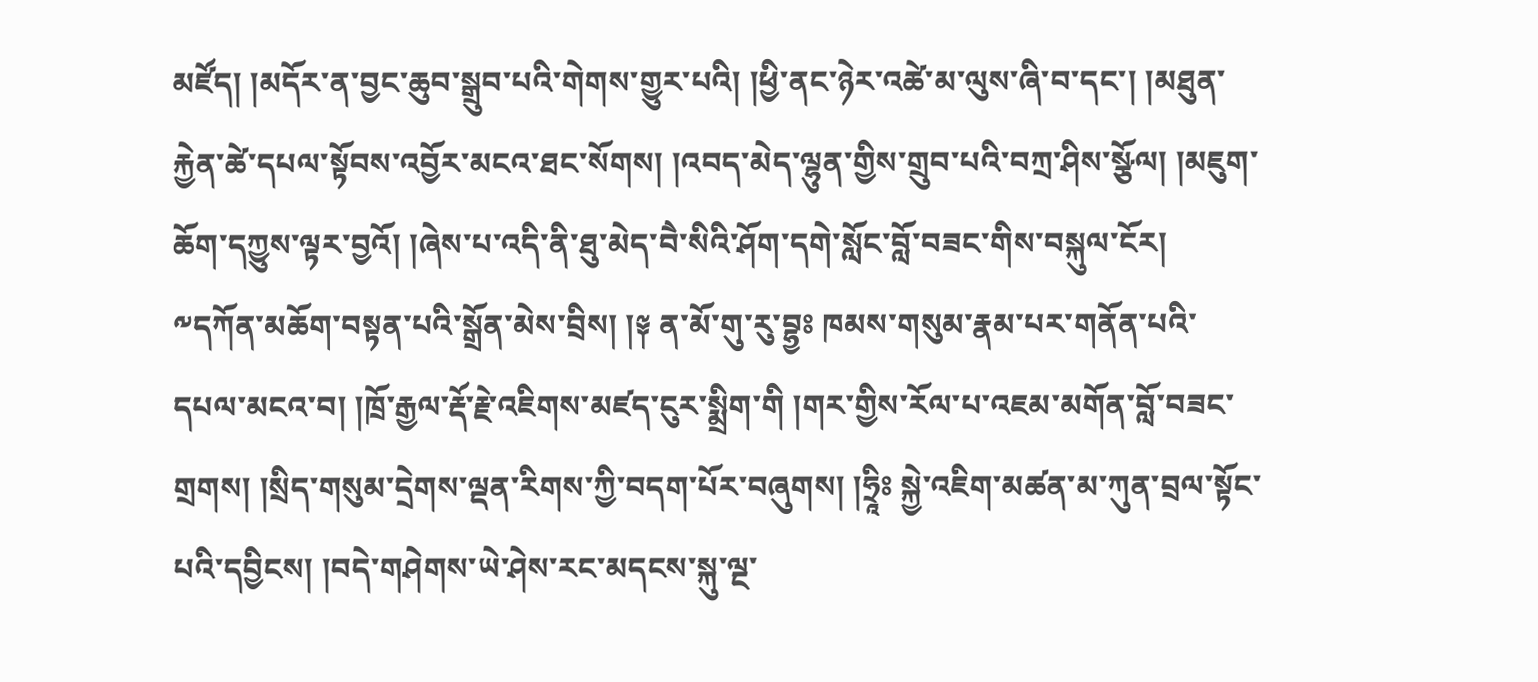མཛོད། །མདོར་ན་བྱང་ཆུབ་སྒྲུབ་པའི་གེགས་གྱུར་པའི། །ཕྱི་ནང་ཉེར་འཚེ་མ་ལུས་ཞི་བ་དང་། །མཐུན་རྐྱེན་ཚེ་དཔལ་སྟོབས་འབྱོར་མངའ་ཐང་སོགས། །འབད་མེད་ལྷུན་གྱིས་གྲུབ་པའི་བཀྲ་ཤིས་སྩོལ། །མཇུག་ཆོག་དཀྱུས་ལྟར་བྱའོ། །ཞེས་པ་འདི་ནི་ཐུ་མེད་བཻ་སིའི་ཤོག་དགེ་སློང་བློ་བཟང་གིས་བསྐུལ་ངོར། ༸དཀོན་མཆོག་བསྟན་པའི་སྒྲོན་མེས་བྲིས། །༈ ན་མོ་གུ་རུ་བྷྱཿ ཁམས་གསུམ་རྣམ་པར་གནོན་པའི་དཔལ་མངའ་བ། །ཁྲོ་རྒྱལ་རྡོ་རྗེ་འཇིགས་མཛད་ངུར་སྨྲིག་གི །གར་གྱིས་རོལ་པ་འཇམ་མགོན་བློ་བཟང་གྲགས། །སྲིད་གསུམ་དྲེགས་ལྡན་རིགས་ཀྱི་བདག་པོར་བཞུགས། །ཧྲཱིཿ སྐྱེ་འཇིག་མཚན་མ་ཀུན་བྲལ་སྟོང་པའི་དབྱིངས། །བདེ་གཤེགས་ཡེ་ཤེས་རང་མདངས་སྐུ་ལྔ་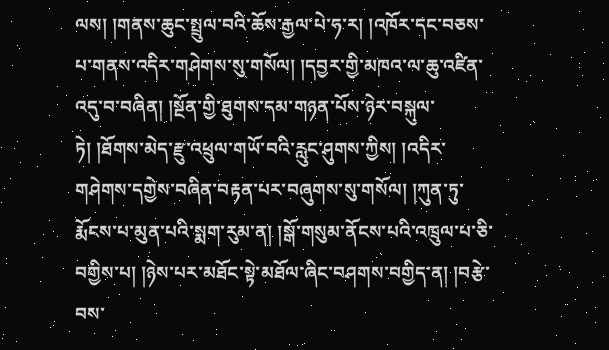ལས། །གནས་ཆུང་སྤྲུལ་བའི་ཆོས་རྒྱལ་པེ་ཧ་ར། །འཁོར་དང་བཅས་པ་གནས་འདིར་གཤེགས་སུ་གསོལ། །དབྱར་གྱི་མཁའ་ལ་ཆུ་འཛིན་འདུ་བ་བཞིན། །སྔོན་གྱི་ཐུགས་དམ་གཉན་པོས་ཉེར་བསྐུལ་ཏེ། །ཐོགས་མེད་རྫུ་འཕྲུལ་གཡོ་བའི་རླུང་ཤུགས་ཀྱིས། །འདིར་གཤེགས་དགྱེས་བཞིན་བརྟན་པར་བཞུགས་སུ་གསོལ། །ཀུན་ཏུ་རྨོངས་པ་མུན་པའི་སྨག་རུམ་ན། །སྒོ་གསུམ་ནོངས་པའི་འཁྲུལ་པ་ཅི་བགྱིས་པ། །ཉེས་པར་མཐོང་སྟེ་མཐོལ་ཞིང་བཤགས་བགྱིད་ན། །བརྩེ་བས་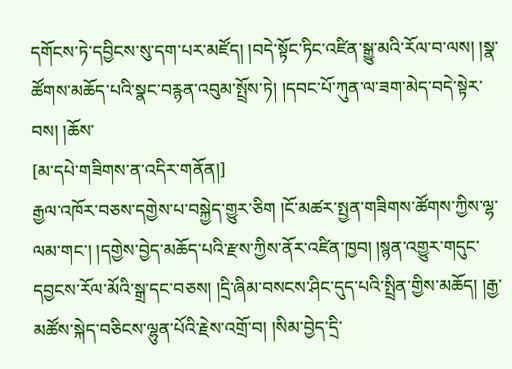དགོངས་ཏེ་དབྱིངས་སུ་དག་པར་མཛོད། །བདེ་སྟོང་ཏིང་འཛིན་སྒྱུ་མའི་རོལ་བ་ལས། །སྣ་ཚོགས་མཆོད་པའི་སྣང་བརྙན་འབུམ་སྤྲོས་ཏེ། །དབང་པོ་ཀུན་ལ་ཟག་མེད་བདེ་སྟེར་བས། །ཆོས་
[མ་དཔེ་གཟིགས་ན་འདིར་གནོན།]
རྒྱལ་འཁོར་བཅས་དགྱེས་པ་བསྐྱེད་གྱུར་ཅིག །ངོ་མཚར་སྤྱན་གཟིགས་ཚོགས་ཀྱིས་ལྷ་ལམ་གང་། །དགྱེས་བྱེད་མཆོད་པའི་རྫས་ཀྱིས་ནོར་འཛིན་ཁྱབ། །སྙན་འགྱུར་གདུང་དབྱངས་རོལ་མོའི་སྒྲ་དང་བཅས། །དྲི་ཞིམ་བསངས་ཤིང་དུད་པའི་སྤྲིན་གྱིས་མཆོད། །རྒྱ་མཚོས་སྐེད་བཅིངས་ལྷུན་པོའི་རྗེས་འགྲོ་བ། །སིམ་བྱེད་དྲི་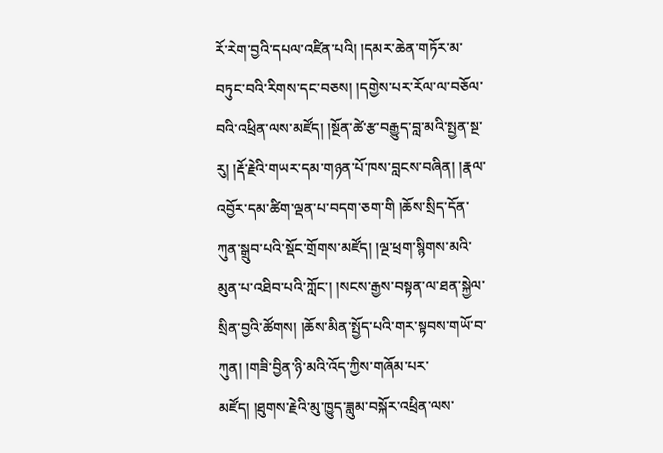རོ་རེག་བྱའི་དཔལ་འཛིན་པའི། །དམར་ཆེན་གཏོར་མ་བཏུང་བའི་རིགས་དང་བཅས། །དགྱེས་པར་རོལ་ལ་བཅོལ་བའི་འཕྲིན་ལས་མཛོད། །སྔོན་ཚེ་རྩ་བརྒྱུད་བླ་མའི་སྤྱན་སྔ་རུ། །རྡོ་རྗེའི་གཡར་དམ་གཉན་པོ་ཁས་བླངས་བཞིན། །རྣལ་འབྱོར་དམ་ཚིག་ལྡན་པ་བདག་ཅག་གི །ཆོས་སྲིད་དོན་ཀུན་སྒྲུབ་པའི་སྡོང་གྲོགས་མཛོད། །ལྔ་ཕྲག་སྙིགས་མའི་མུན་པ་འཐིབ་པའི་ཀློང་། །སངས་རྒྱས་བསྟན་ལ་ཐན་སྐྱེལ་སྲིན་བྱའི་ཚོགས། །ཆོས་མིན་སྤྱོད་པའི་གར་སྟབས་གཡོ་བ་ཀུན། །གཟི་བྱིན་ཉི་མའི་འོད་ཀྱིས་གཞོམ་པར་མཛོད། །ཐུགས་རྗེའི་མུ་ཁྱུད་ཟླུམ་བསྐོར་འཕྲིན་ལས་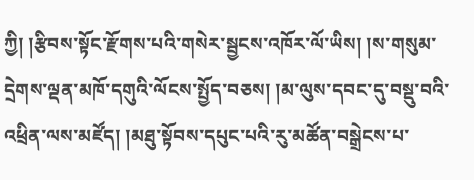ཀྱི། །རྩིབས་སྟོང་རྫོགས་པའི་གསེར་སྦྱངས་འཁོར་ལོ་ཡིས། །ས་གསུམ་དྲེགས་ལྡན་མཁོ་དགུའི་ལོངས་སྤྱོད་བཅས། །མ་ལུས་དབང་དུ་བསྡུ་བའི་འཕྲིན་ལས་མཛོད། །མཐུ་སྟོབས་དཔུང་པའི་རུ་མཚོན་བསྒྲེངས་པ་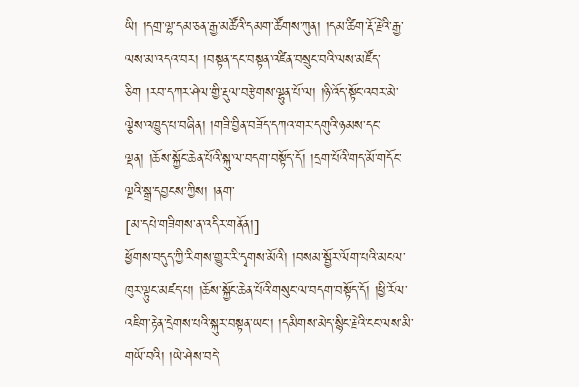ཡི། །དགྲ་ལྷ་དམ་ཅན་རྒྱ་མཚོའི་དམག་ཚོགས་ཀུན། །དམ་ཚིག་རྡོ་རྗེའི་རྒྱ་ལས་མ་འདའ་བར། །བསྟན་དང་བསྟན་འཛིན་བསྲུང་བའི་ལས་མཛོད་ཅིག །རབ་དཀར་ཤེལ་གྱི་རྡུལ་བརྩེགས་ལྷུན་པོ་ལ། །ཉི་འོད་སྟོང་འབར་མེ་ལྕེས་འཁྱུད་པ་བཞིན། །གཟི་བྱིན་བཟོད་དཀའ་གར་དགུའི་ཉམས་དང་ལྡན། །ཆོས་སྐྱོང་ཆེན་པོའི་སྐུ་ལ་བདག་བསྟོད་དོ། །དྲག་པོའི་གད་མོ་གདོང་ལྔའི་སྒྲ་དབྱངས་ཀྱིས། །ནག་
[མ་དཔེ་གཟིགས་ན་འདིར་གནོན།]
ཕྱོགས་བདུད་ཀྱི་རིགས་གྱུར་རི་དྭགས་མོའི། །བསམ་སྦྱོར་ལོག་པའི་མངལ་ཁུར་ལྟུང་མཛད་པ། །ཆོས་སྐྱོང་ཆེན་པོའི་གསུང་ལ་བདག་བསྟོད་དོ། །ཕྱི་རོལ་འཇིག་རྟེན་དྲེགས་པའི་སྐུར་བསྟན་ཡང་། །དམིགས་མེད་སྙིང་རྗེའི་ངང་ལས་མི་གཡོ་བའི། །ཡེ་ཤེས་བདེ་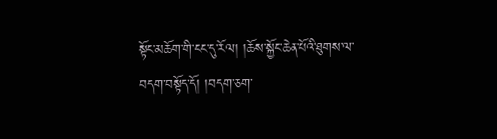སྟོང་མཆོག་གི་ངང་དུ་རོལ། །ཆོས་སྐྱོང་ཆེན་པོའི་ཐུགས་ལ་བདག་བསྟོད་དོ། །བདག་ཅག་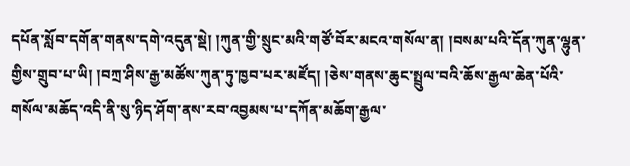དཔོན་སློབ་དགོན་གནས་དགེ་འདུན་སྡེ། །ཀུན་གྱི་སྲུང་མའི་གཙོ་བོར་མངའ་གསོལ་ན། །བསམ་པའི་དོན་ཀུན་ལྷུན་གྱིས་གྲུབ་པ་ཡི། །བཀྲ་ཤིས་རྒྱ་མཚོས་ཀུན་ཏུ་ཁྱབ་པར་མཛོད། །ཅེས་གནས་ཆུང་སྤྲུལ་བའི་ཆོས་རྒྱལ་ཆེན་པོའི་གསོལ་མཆོད་འདི་ནི་སུ་ཉིད་ཤོག་ནས་རབ་འབྱམས་པ་དཀོན་མཆོག་རྒྱལ་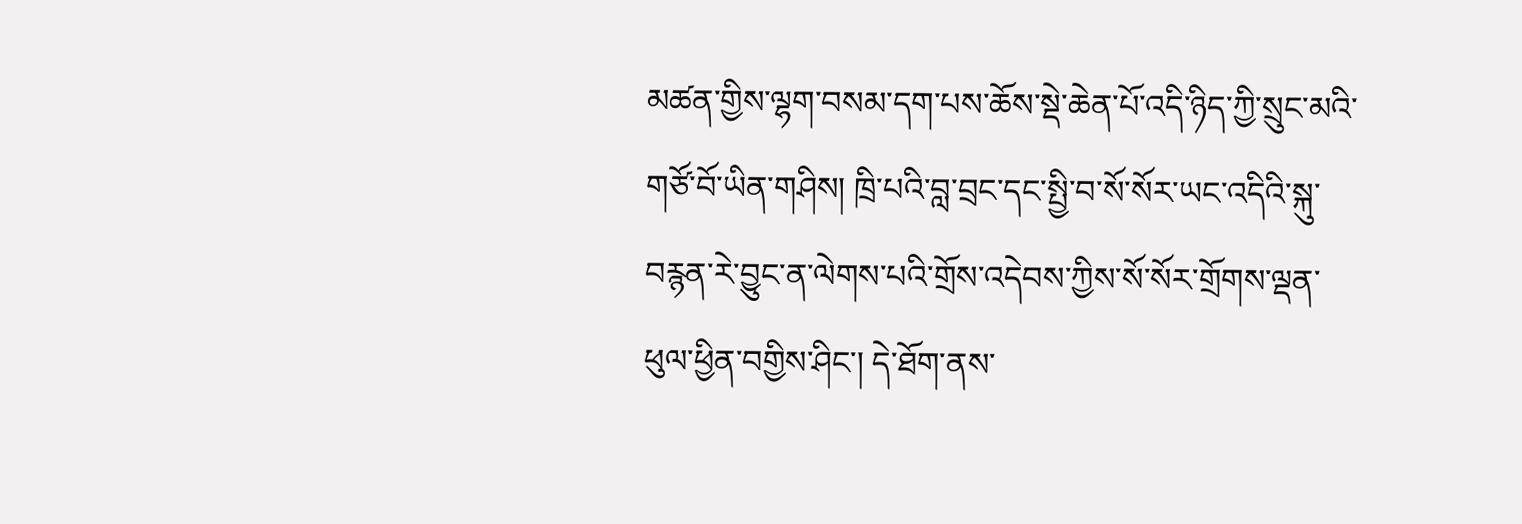མཚན་གྱིས་ལྷག་བསམ་དག་པས་ཆོས་སྡེ་ཆེན་པོ་འདི་ཉིད་ཀྱི་སྲུང་མའི་གཙོ་བོ་ཡིན་གཤིས། ཁྲི་པའི་བླ་བྲང་དང་སྤྱི་བ་སོ་སོར་ཡང་འདིའི་སྐུ་བརྙན་རེ་བྱུང་ན་ལེགས་པའི་གྲོས་འདེབས་ཀྱིས་སོ་སོར་གྲོགས་ལྡན་ཕུལ་ཕྱིན་བགྱིས་ཤིང་། དེ་ཐོག་ནས་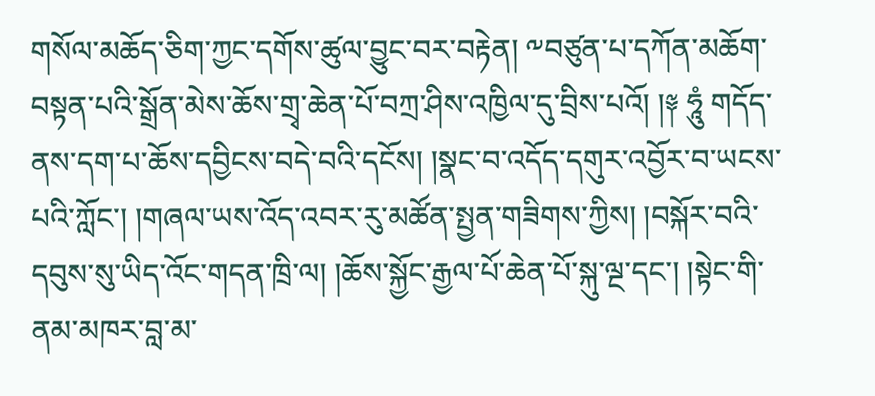གསོལ་མཆོད་ཅིག་ཀྱང་དགོས་ཚུལ་བྱུང་བར་བརྟེན། ༸བཙུན་པ་དཀོན་མཆོག་བསྟན་པའི་སྒྲོན་མེས་ཆོས་གྲྭ་ཆེན་པོ་བཀྲ་ཤིས་འཁྱིལ་དུ་བྲིས་པའོ། །༈ ཧཱུཾ གདོད་ནས་དག་པ་ཆོས་དབྱིངས་བདེ་བའི་དངོས། །སྣང་བ་འདོད་དགུར་འབྱོར་བ་ཡངས་པའི་ཀློང་། །གཞལ་ཡས་འོད་འབར་རུ་མཚོན་སྤྱན་གཟིགས་ཀྱིས། །བསྐོར་བའི་དབུས་སུ་ཡིད་འོང་གདན་ཁྲི་ལ། །ཆོས་སྐྱོང་རྒྱལ་པོ་ཆེན་པོ་སྐུ་ལྔ་དང་། །སྟེང་གི་ནམ་མཁར་བླ་མ་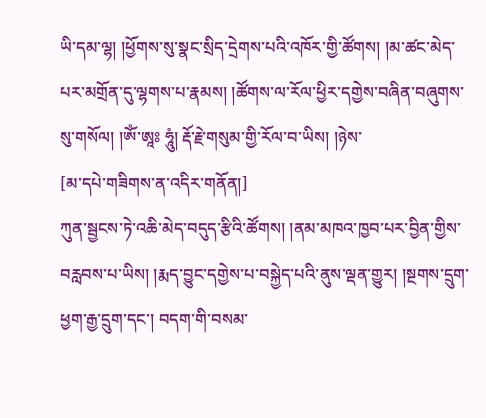ཡི་དམ་ལྷ། །ཕྱོགས་སུ་སྣང་སྲིད་དྲེགས་པའི་འཁོར་གྱི་ཚོགས། །མ་ཚང་མེད་པར་མགྲོན་དུ་ལྷགས་པ་རྣམས། །ཚོགས་ལ་རོལ་ཕྱིར་དགྱེས་བཞིན་བཞུགས་སུ་གསོལ། །ཨོཾ་ཨཱཿ ཧཱུཾ། རྡོ་རྗེ་གསུམ་གྱི་རོལ་བ་ཡིས། །ཉེས་
[མ་དཔེ་གཟིགས་ན་འདིར་གནོན།]
ཀུན་སྦྱངས་ཏེ་འཆི་མེད་བདུད་རྩིའི་ཚོགས། །ནམ་མཁའ་ཁྱབ་པར་བྱིན་གྱིས་བརླབས་པ་ཡིས། །རྨད་བྱུང་དགྱེས་པ་བསྐྱེད་པའི་ནུས་ལྡན་གྱུར། །སྔགས་དྲུག་ཕྱག་རྒྱ་དྲུག་དང་། བདག་གི་བསམ་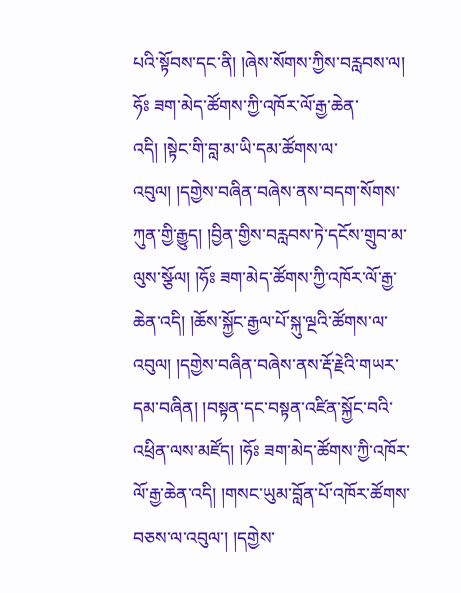པའི་སྟོབས་དང་ནི། །ཞེས་སོགས་ཀྱིས་བརླབས་ལ། ཧོཿ ཟག་མེད་ཚོགས་ཀྱི་འཁོར་ལོ་རྒྱ་ཆེན་འདི། །སྟེང་གི་བླ་མ་ཡི་དམ་ཚོགས་ལ་འབུལ། །དགྱེས་བཞིན་བཞེས་ནས་བདག་སོགས་ཀུན་གྱི་རྒྱུད། །བྱིན་གྱིས་བརླབས་ཏེ་དངོས་གྲུབ་མ་ལུས་སྩོལ། །ཧོཿ ཟག་མེད་ཚོགས་ཀྱི་འཁོར་ལོ་རྒྱ་ཆེན་འདི། །ཆོས་སྐྱོང་རྒྱལ་པོ་སྐུ་ལྔའི་ཚོགས་ལ་འབུལ། །དགྱེས་བཞིན་བཞེས་ནས་རྡོ་རྗེའི་གཡར་དམ་བཞིན། །བསྟན་དང་བསྟན་འཛིན་སྐྱོང་བའི་འཕྲིན་ལས་མཛོད། །ཧོཿ ཟག་མེད་ཚོགས་ཀྱི་འཁོར་ལོ་རྒྱ་ཆེན་འདི། །གསང་ཡུམ་བློན་པོ་འཁོར་ཚོགས་བཅས་ལ་འབུལ་། །དགྱེས་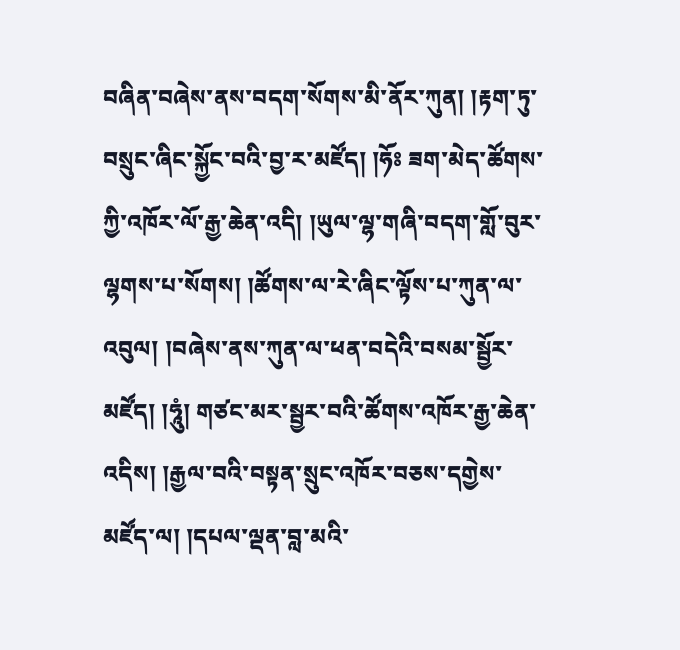བཞིན་བཞེས་ནས་བདག་སོགས་མི་ནོར་ཀུན། །རྟག་ཏུ་བསྲུང་ཞིང་སྐྱོང་བའི་བྱ་ར་མཛོད། །ཧོཿ ཟག་མེད་ཚོགས་ཀྱི་འཁོར་ལོ་རྒྱ་ཆེན་འདི། །ཡུལ་ལྷ་གཞི་བདག་གློ་བུར་ལྷགས་པ་སོགས། །ཚོགས་ལ་རེ་ཞིང་ལྟོས་པ་ཀུན་ལ་འབུལ། །བཞེས་ནས་ཀུན་ལ་ཕན་བདེའི་བསམ་སྦྱོར་མཛོད། །ཧཱུཾ། གཙང་མར་སྦྱར་བའི་ཚོགས་འཁོར་རྒྱ་ཆེན་འདིས། །རྒྱལ་བའི་བསྟན་སྲུང་འཁོར་བཅས་དགྱེས་མཛོད་ལ། །དཔལ་ལྡན་བླ་མའི་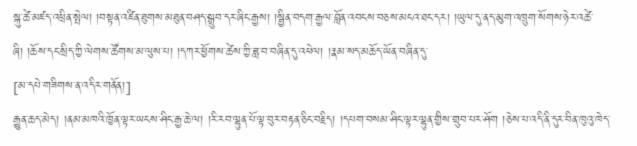སྐུ་ཚེ་མཛད་འཕྲིན་སྤེལ། །བསྟན་འཛིན་ཐུགས་མཐུན་བཤད་སྒྲུབ་དར་ཞིང་རྒྱས། །སྦྱིན་བདག་རྒྱལ་བློན་འབངས་བཅས་མངའ་ཐང་དར། །ཡུལ་དུ་ནད་མུག་འཁྲུག་སོགས་ཉེར་འཚེ་ཞི། །ཆོས་དང་སྲིད་ཀྱི་ལེགས་ཚོགས་མ་ལུས་པ། །དཀར་ཕྱོགས་ཚེས་ཀྱི་ཟླ་བ་བཞིན་དུ་འཕེལ། །རྣམ་སད་མཆོད་ཡོན་བཞིན་དུ་
[མ་དཔེ་གཟིགས་ན་འདིར་གནོན།]
རྒྱུན་ཆད་མེད། །ནམ་མཁའི་ཁྱོན་ལྟར་ཡངས་ཤིང་རྒྱ་ཆེ་ལ། །རི་རབ་ལྷུན་པོ་ལྟ་བུར་བརྟན་ཅིང་བརྗིད། །དཔག་བསམ་ཤིང་ལྟར་ལྷུན་གྱིས་གྲུབ་པར་ཤོག །ཅེས་པ་འདི་ནི་དུར་བིན་ཁུའུ་ཁེད་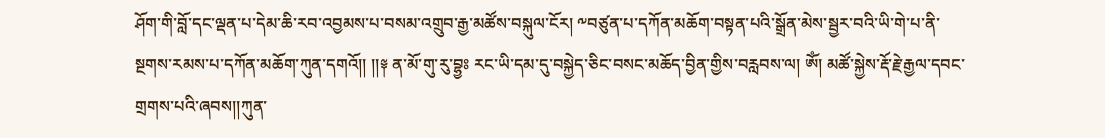ཤོག་གི་བློ་དང་ལྡན་པ་དེམ་ཆི་རབ་འབྱམས་པ་བསམ་འགྲུབ་རྒྱ་མཚོས་བསྐུལ་ངོར། ༸བཙུན་པ་དཀོན་མཆོག་བསྟན་པའི་སྒྲོན་མེས་སྦྱར་བའི་ཡི་གེ་པ་ནི་སྔགས་རམས་པ་དཀོན་མཆོག་ཀུན་དགའོ།། །།༈ ན་མོ་གུ་རུ་བྷྱཿ རང་ཡི་དམ་དུ་བསྐྱེད་ཅིང་བསང་མཆོད་བྱིན་གྱིས་བརླབས་ལ། ཨོཾ། མཚོ་སྐྱེས་རྡོ་རྗེ་རྒྱལ་དབང་གྲགས་པའི་ཞབས།།ཀུན་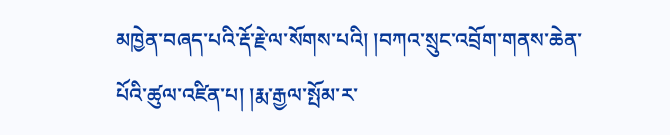མཁྱེན་བཞད་པའི་རྡོ་རྗེ་ལ་སོགས་པའི། །བཀའ་སྲུང་འབྲོག་གནས་ཆེན་པོའི་ཚུལ་འཛིན་པ། །རྨ་རྒྱལ་སྤོམ་ར་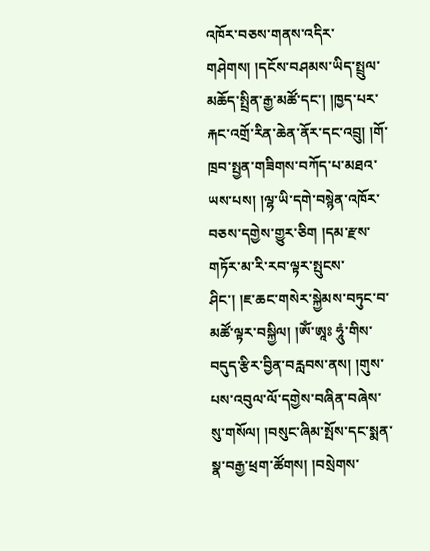འཁོར་བཅས་གནས་འདིར་གཤེགས། །དངོས་བཤམས་ཡིད་སྤྲུལ་མཆོད་སྤྲིན་རྒྱ་མཚོ་དང་། །ཁྱད་པར་རྐང་འགྲོ་རིན་ཆེན་ནོར་དང་འབྲུ། །གོ་ཁྲབ་སྤྱན་གཟིགས་བཀོད་པ་མཐའ་ཡས་པས། །ལྷ་ཡི་དགེ་བསྙེན་འཁོར་བཅས་དགྱེས་གྱུར་ཅིག །དམ་རྫས་གཏོར་མ་རི་རབ་ལྟར་སྤུངས་ཤིང་། །ཇ་ཆང་གསེར་སྐྱེམས་བཏུང་བ་མཚོ་ལྟར་བསྐྱིལ། །ཨོཾ་ཨཱཿ ཧཱུཾ་གིས་བདུད་རྩིར་བྱིན་བརླབས་ནས། །གུས་པས་འབུལ་ལོ་དགྱེས་བཞིན་བཞེས་སུ་གསོལ། །བསུང་ཞིམ་སྤོས་དང་སྨན་སྣ་བརྒྱ་ཕྲག་ཚོགས། །བསྲེགས་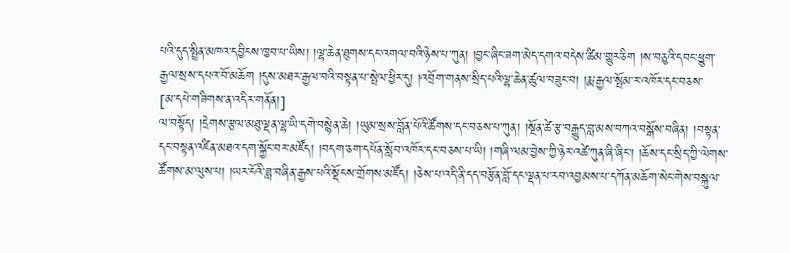པའི་དུད་སྤྲིན་མཁའ་དབྱིངས་ཁྱབ་པ་ཡིས། །ལྷ་ཆེན་ཐུགས་དང་འགལ་བའི་ཉེས་པ་ཀུན། །བྱང་ཞིང་ཟག་མེད་དགའ་བདེས་ཚིམ་གྱུར་ཅིག །ས་བཅུའི་དབང་ཕྱུག་རྒྱལ་སྲས་དཔའ་བོ་མཆོག །དུས་མཐར་རྒྱལ་བའི་བསྟན་པ་སྤེལ་ཕྱིར་དུ། །འབྲོག་གནས་སྲིད་པའི་ལྷ་ཆེན་ཚུལ་བཟུང་བ། །རྨ་རྒྱལ་སྤོམ་ར་འཁོར་དང་བཅས་
[མ་དཔེ་གཟིགས་ན་འདིར་གནོན།]
ལ་བསྟོད། །དྲེགས་རྩལ་མཐུ་ལྡན་ལྷ་ཡི་དགེ་བསྙེན་ཆེ། །ཡུམ་སྲས་བློན་པོའི་ཚོགས་དང་བཅས་པ་ཀུན། །སྔོན་ཚེ་རྩ་བརྒྱུད་བླ་མས་བཀའ་བསྒོས་བཞིན། །བསྟན་དང་བསྟན་འཛིན་མཐའ་དག་སྐྱོང་བར་མཛོད། །བདག་ཅག་དཔོན་སློབ་འཁོར་དང་བཅས་པ་ཡི། །གཞི་ལམ་བྱེས་ཀྱི་ཉེར་འཚེ་ཀུན་ཞི་ཞིང་། །ཆོས་དང་སྲིད་ཀྱི་ལེགས་ཚོགས་མ་ལུས་པ། །ཡར་ངོའི་ཟླ་བཞིན་རྒྱས་པའི་སྡོངས་གྲོགས་མཛོད། །ཅེས་པ་འདི་ནི་དད་བརྩོན་བློ་དང་ལྡན་པ་རབ་འབྱམས་པ་དཀོན་མཆོག་སེང་གེས་བསྐུལ་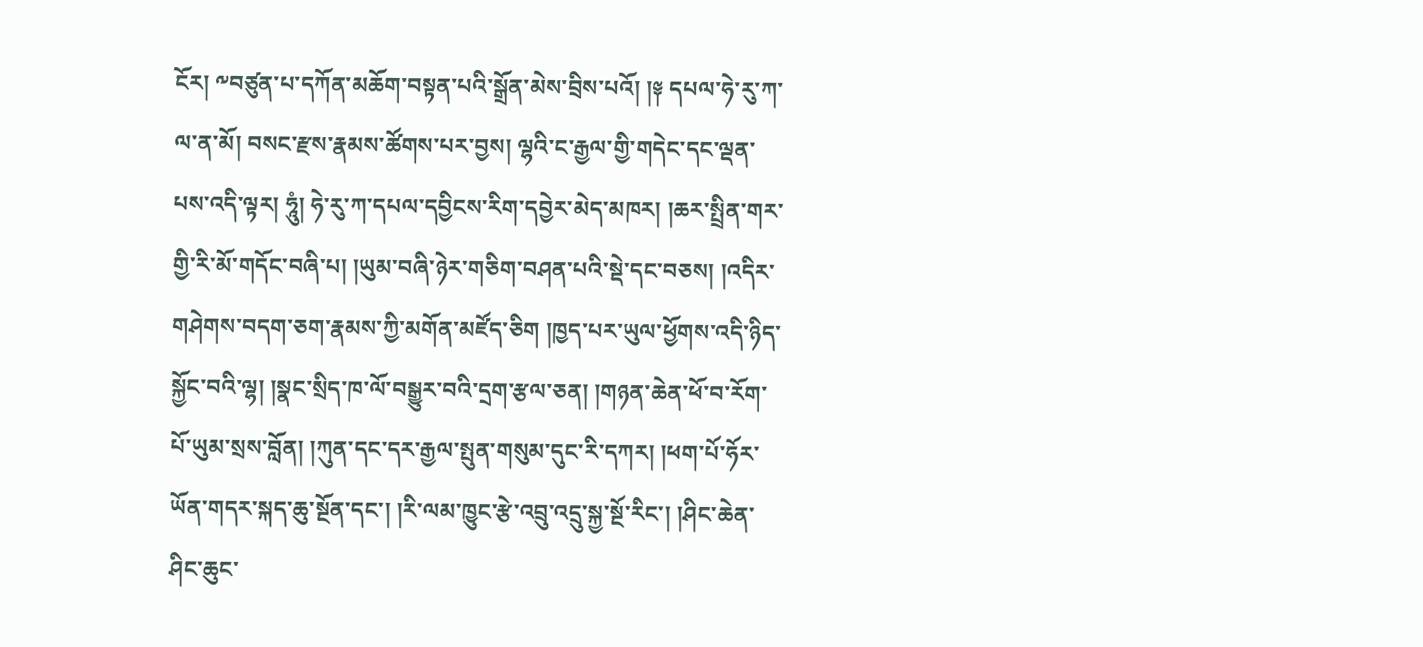ངོར། ༸བཙུན་པ་དཀོན་མཆོག་བསྟན་པའི་སྒྲོན་མེས་བྲིས་པའོ། །༈ དཔལ་ཧེ་རུ་ཀ་ལ་ན་མོ། བསང་རྫས་རྣམས་ཚོགས་པར་བྱས། ལྷའི་ང་རྒྱལ་གྱི་གདེང་དང་ལྡན་པས་འདི་ལྟར། ཧཱུཾ། ཧེ་རུ་ཀ་དཔལ་དབྱིངས་རིག་དབྱེར་མེད་མཁར། །ཆར་སྤྲིན་གར་གྱི་རི་མོ་གདོང་བཞི་པ། །ཡུམ་བཞི་ཉེར་གཅིག་བཤན་པའི་སྡེ་དང་བཅས། །འདིར་གཤེགས་བདག་ཅག་རྣམས་ཀྱི་མགོན་མཛོད་ཅིག །ཁྱད་པར་ཡུལ་ཕྱོགས་འདི་ཉིད་སྐྱོང་བའི་ལྷ། །སྣང་སྲིད་ཁ་ལོ་བསྒྱུར་བའི་དྲག་རྩལ་ཅན། །གཉན་ཆེན་ཕོ་བ་རོག་པོ་ཡུམ་སྲས་བློན། །ཀུན་དང་དར་རྒྱལ་སྤུན་གསུམ་དུང་རི་དཀར། །ཕག་པོ་ཧོར་ཡོན་གདར་སྐད་ཆུ་སྔོན་དང་། །རི་ལམ་ཁྱུང་རྩེ་འབྲུ་འདྲུ་སྐྱ་སྔོ་རིང་། །ཤིང་ཆེན་ཤིང་ཆུང་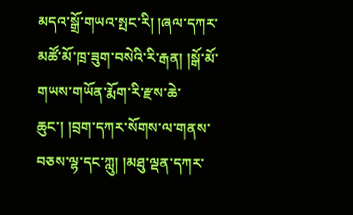མདའ་སྒྲོ་གཡའ་སྤང་རི། །ཞལ་དཀར་མཚོ་མོ་ཁྲ་ཟུག་བསེའི་རི་རྒན། །སྒོ་མོ་གཡས་གཡོན་རྨོག་རི་རྫས་ཆེ་ཆུང་། །བྲག་དཀར་སོགས་ལ་གནས་བཅས་ལྷ་དང་ཀླུ། །མཐུ་ལྡན་དཀར་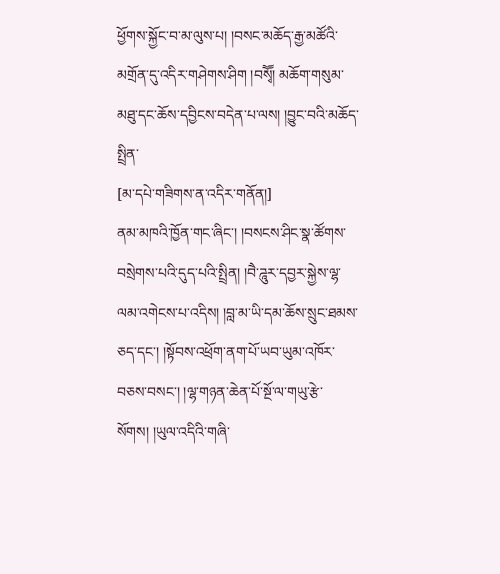ཕྱོགས་སྐྱོང་བ་མ་ལུས་པ། །བསང་མཆོད་རྒྱ་མཚོའི་མགྲོན་དུ་འདིར་གཤེགས་ཤིག །བསྭཽ། མཆོག་གསུམ་མཐུ་དང་ཆོས་དབྱིངས་བདེན་པ་ལས། །བྱུང་བའི་མཆོད་སྤྲིན་
[མ་དཔེ་གཟིགས་ན་འདིར་གནོན།]
ནམ་མཁའི་ཁྱོན་གང་ཞིང་། །བསངས་ཤིང་སྣ་ཚོགས་བསྲེགས་པའི་དུད་པའི་སྤྲིན། །བཻ་ཌཱུར་དབྱར་སྐྱེས་ལྷ་ལམ་འགེངས་པ་འདིས། །བླ་མ་ཡི་དམ་ཆོས་སྲུང་ཐམས་ཅད་དང་། །སྟོབས་འཕྲོག་ནག་པོ་ཡབ་ཡུམ་འཁོར་བཅས་བསང་། །ལྷ་གཉན་ཆེན་པོ་སྔོ་ལ་གཡུ་རྩེ་སོགས། །ཡུལ་འདིའི་གཞི་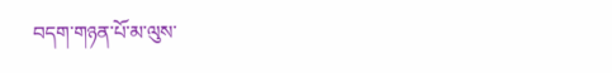བདག་གཉན་པོ་མ་ལུས་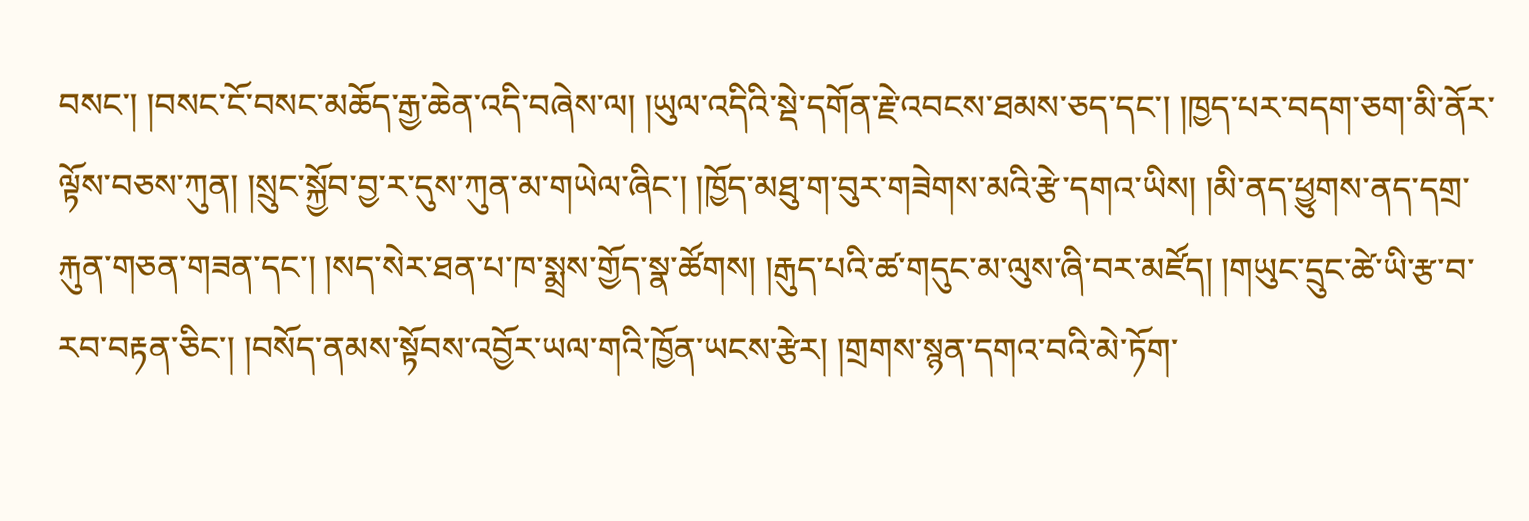བསང་། །བསང་ངོ་བསང་མཆོད་རྒྱ་ཆེན་འདི་བཞེས་ལ། །ཡུལ་འདིའི་སྡེ་དགོན་རྗེ་འབངས་ཐམས་ཅད་དང་། །ཁྱད་པར་བདག་ཅག་མི་ནོར་ལྟོས་བཅས་ཀུན། །སྲུང་སྐྱོབ་བྱ་ར་དུས་ཀུན་མ་གཡེལ་ཞིང་། །ཁྱོད་མཐུ་ག་བུར་གཟེགས་མའི་རྩེ་དགའ་ཡིས། །མི་ནད་ཕྱུགས་ནད་དགྲ་རྐུན་གཅན་གཟན་དང་། །སད་སེར་ཐན་པ་ཁ་སྨྲས་གྱོད་སྣ་ཚོགས། །རྒུད་པའི་ཚ་གདུང་མ་ལུས་ཞི་བར་མཛོད། །གཡུང་དྲུང་ཚེ་ཡི་རྩ་བ་རབ་བརྟན་ཅིང་། །བསོད་ནམས་སྟོབས་འབྱོར་ཡལ་གའི་ཁྱོན་ཡངས་རྩེར། །གྲགས་སྙན་དགའ་བའི་མེ་ཏོག་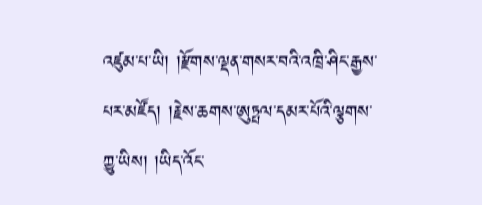འཛུམ་པ་ཡི། །རྫོགས་ལྡན་གསར་བའི་འཁྲི་ཤིང་རྒྱས་པར་མཛོད། །རྗེས་ཆགས་ཨུཏྤལ་དམར་པོའི་ལྕགས་ཀྱུ་ཡིས། །ཡིད་འོང་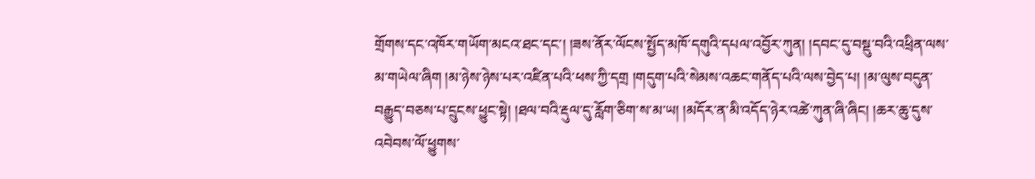གྲོགས་དང་འཁོར་གཡོག་མངའ་ཐང་དང་། །ཟས་ནོར་ལོངས་སྤྱོད་མཁོ་དགུའི་དཔལ་འབྱོར་ཀུན། །དབང་དུ་བསྡུ་བའི་འཕྲིན་ལས་མ་གཡེལ་ཞིག །མ་ཉེས་ཉེས་པར་འཛིན་པའི་ཕས་ཀྱི་དགྲ །གདུག་པའི་སེམས་འཆང་གནོད་པའི་ལས་བྱེད་པ། །མ་ལུས་བདུན་བརྒྱུད་བཅས་པ་དྲུངས་ཕྱུང་སྟེ། །ཐལ་བའི་རྡུལ་དུ་རློག་ཅིག་ས་མ་ཡ། །མདོར་ན་མི་འདོད་ཉེར་འཚེ་ཀུན་ཞི་ཞིང། །ཆར་ཆུ་དུས་འབེབས་ལོ་ཕྱུགས་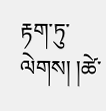རྟག་ཏུ་ལེགས། །ཚེ་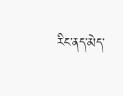རིང་ནད་མེད་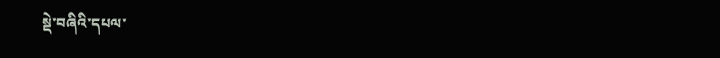སྡེ་བཞིའི་དཔལ་